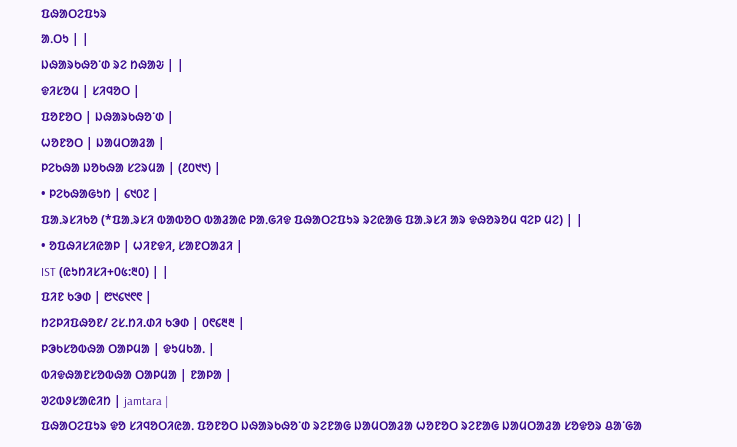ᱯᱷᱟᱛᱮᱯᱩᱨ
ᱟᱹᱛᱩ | |
ᱡᱷᱟᱨᱠᱷᱚᱸᱰ ᱨᱮ ᱴᱷᱟᱶ | |
ᱫᱤᱥᱚᱢ | ᱥᱤᱧᱚᱛ |
ᱯᱚᱱᱚᱛ | ᱡᱷᱟᱨᱠᱷᱚᱸᱰ |
ᱦᱚᱱᱚᱛ | ᱡᱟᱢᱛᱟᱲᱟ |
ᱞᱮᱠᱷᱟ ᱡᱚᱠᱷᱟ ᱥᱮᱨᱢᱟ | (᱒᱐᱑᱑) |
• ᱞᱮᱠᱷᱟᱜᱩᱴ | ᱔᱑᱐᱗ |
ᱯᱟᱹᱨᱥᱤᱠᱚ (*ᱯᱟᱹᱨᱥᱤ ᱵᱟᱵᱚᱛ ᱵᱟᱲᱟᱭ ᱞᱟᱹᱜᱤᱫ ᱯᱷᱟᱛᱮᱯᱩᱨ ᱨᱮᱭᱟᱜ ᱯᱟᱹᱨᱥᱤ ᱟᱨ ᱫᱷᱚᱨᱚᱢ ᱧᱮᱞ ᱢᱮ) | |
• ᱚᱯᱷᱤᱥᱤᱭᱟᱞ | ᱦᱤᱱᱫᱤ, ᱥᱟᱱᱛᱟᱲᱤ |
IST (ᱭᱩᱴᱤᱥᱤ+᱐᱕:᱓᱐) | |
ᱯᱤᱱ ᱠᱳᱰ | ᱘᱑᱔᱑᱖᱖ |
ᱴᱮᱞᱤᱯᱷᱚᱱ/ ᱮᱥ.ᱴᱤ.ᱰᱤ ᱠᱳᱰ | ᱐᱖᱔᱓᱓ |
ᱞᱳᱠᱥᱚᱵᱷᱟ ᱛᱟᱞᱢᱟ | ᱫᱩᱢᱠᱟᱹ |
ᱵᱤᱫᱷᱟᱱᱥᱚᱵᱷᱟ ᱛᱟᱞᱢᱟ | ᱱᱟᱞᱟ |
ᱣᱮᱵᱽᱥᱟᱭᱤᱴ | jamtara |
ᱯᱷᱟᱛᱮᱯᱩᱨ ᱫᱚ ᱥᱤᱧᱚᱛᱤᱭᱟᱹ ᱯᱚᱱᱚᱛ ᱡᱷᱟᱨᱠᱷᱚᱸᱰ ᱨᱮᱱᱟᱜ ᱡᱟᱢᱛᱟᱲᱟ ᱦᱚᱱᱚᱛ ᱨᱮᱱᱟᱜ ᱡᱟᱢᱛᱟᱲᱟ ᱥᱚᱫᱚᱨ ᱪᱟᱸᱜᱟ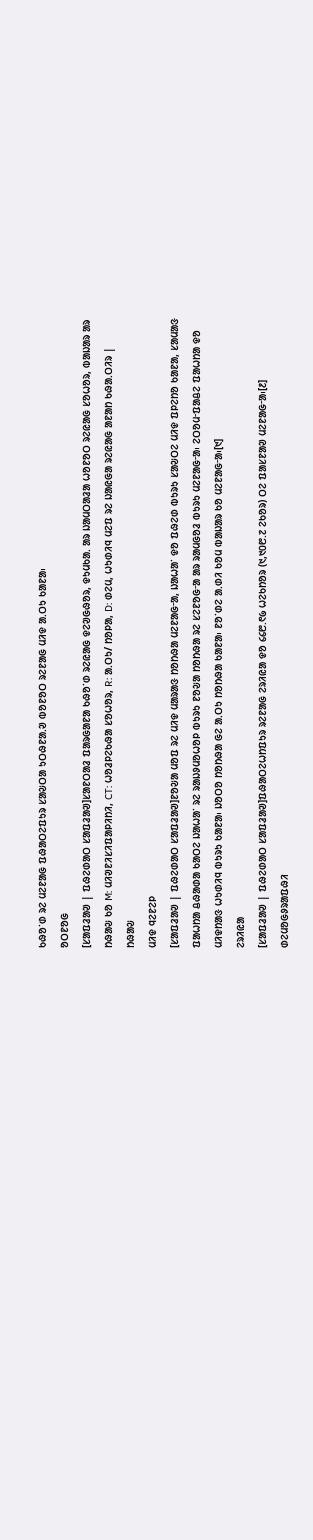ᱠᱷᱚᱸᱰ ᱨᱮ ᱢᱮᱱᱟᱜ ᱯᱷᱟᱛᱮᱯᱩᱨ ᱥᱟᱶᱛᱟ ᱩᱛᱷᱱᱟᱹᱣ ᱵᱚᱱᱚᱛ ᱨᱮᱱᱟᱜ ᱢᱤᱫ ᱟᱹᱛᱩ ᱠᱟᱱᱟ᱾
ᱚᱛᱱᱚᱜ
[ᱥᱟᱯᱲᱟᱣ | ᱯᱷᱮᱰᱟᱛ ᱥᱟᱯᱲᱟᱣ]ᱥᱟᱱᱛᱟᱲ ᱯᱟᱨᱜᱟᱱᱟ ᱠᱷᱚᱸᱰ ᱨᱮᱭᱟᱜ ᱫᱮᱣᱜᱷᱚᱨ, ᱫᱩᱢᱠᱟᱹ ᱟᱨ ᱡᱟᱢᱛᱟᱲᱟ ᱦᱚᱱᱚᱛ ᱨᱮᱭᱟᱜ ᱥᱚᱦᱚᱨ, ᱵᱟᱡᱟᱨ ᱟᱨ ᱴᱷᱟᱶ ᱠᱚ M: ᱢᱤᱣᱱᱤᱥᱤᱯᱟᱞᱤᱴᱤ, CT: ᱦᱚᱲᱞᱮᱠᱷᱟ ᱥᱚᱦᱚᱨ, R: ᱟᱹᱛᱩ/ ᱴᱚᱞᱟ, D: ᱰᱮᱢ, ᱦᱩᱰᱤᱧ ᱢᱮᱯ ᱨᱮ ᱡᱟᱭᱜᱟ ᱨᱮᱭᱟᱜ ᱟᱱᱟᱴ ᱠᱷᱟᱹᱛᱤᱨ |
ᱴᱷᱟᱶ
ᱢᱤᱫ ᱧᱮᱱᱮᱞ
[ᱥᱟᱯᱲᱟᱣ | ᱯᱷᱮᱰᱟᱛ ᱥᱟᱯᱲᱟᱣ]ᱱᱚᱶᱟ ᱢᱚᱯ ᱨᱮ ᱢᱤᱫ ᱢᱟᱨᱟᱝ ᱴᱚᱴᱷᱟ ᱢᱮᱱᱟᱜᱼᱟ, ᱡᱟᱦᱟᱸ ᱫᱚ ᱯᱷᱮᱰ ᱵᱩᱨᱩ ᱥᱟᱶᱛᱮ ᱢᱤᱫ ᱯᱞᱮᱴᱚ ᱠᱟᱱᱟ, ᱥᱟᱢᱟᱝ ᱯᱟᱦᱴᱟ ᱪᱷᱟᱰᱟ ᱠᱟᱛᱮ ᱡᱟᱦᱟᱸ ᱨᱮ ᱨᱟᱡᱽᱢᱚᱦᱚᱞ ᱵᱩᱨᱩ ᱱᱚᱶᱟ ᱴᱚᱴᱷᱟ ᱨᱮ ᱥᱮᱱᱚᱜᱼᱟ ᱟᱨ ᱨᱟᱢᱜᱚᱲ ᱵᱩᱨᱩ ᱢᱮᱱᱟᱜᱼᱟ᱾ ᱮᱛᱚᱢᱼᱯᱟᱪᱮ ᱯᱟᱦᱴᱟ ᱫᱚ ᱢᱤᱫᱴᱟᱝ ᱦᱩᱰᱤᱧ ᱵᱩᱨᱩ ᱠᱟᱱᱟ᱾ ᱡᱚᱛᱚ ᱴᱚᱴᱷᱟ ᱜᱮ ᱟᱹᱛᱩ ᱴᱚᱴᱷᱟ ᱠᱟᱱᱟ᱾ ᱱᱚᱸᱰᱮ ᱟᱹᱰᱤ ᱠᱚᱢ ᱵᱟᱡᱟᱨ ᱠᱚ ᱢᱮᱱᱟᱜᱼᱟ᱾[᱑]
ᱮᱨᱤᱭᱟ
[ᱥᱟᱯᱲᱟᱣ | ᱯᱷᱮᱰᱟᱛ ᱥᱟᱯᱲᱟᱣ]ᱯᱷᱟᱛᱮᱦᱴᱯᱩᱨ ᱨᱮᱱᱟᱜ ᱮᱨᱤᱭᱟ ᱫᱚ ᱔᱔᱘.᱖᱙ ᱦᱮᱠᱴᱚᱨ (᱑,᱑᱐᱘.᱗ ᱮᱠᱚᱨ) ᱛᱮ ᱯᱟᱥᱱᱟᱣ ᱢᱮᱱᱟᱜᱼᱟ᱾[᱒]
ᱰᱮᱢᱚᱜᱽᱨᱟᱯᱷᱤ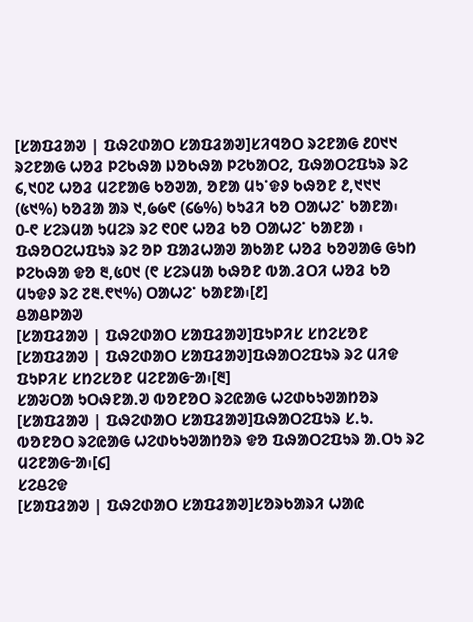[ᱥᱟᱯᱲᱟᱣ | ᱯᱷᱮᱰᱟᱛ ᱥᱟᱯᱲᱟᱣ]ᱥᱤᱧᱚᱛ ᱨᱮᱱᱟᱜ ᱒᱐᱑᱑ ᱨᱮᱱᱟᱜ ᱦᱚᱲ ᱞᱮᱠᱷᱟ ᱡᱚᱠᱷᱟ ᱞᱮᱠᱟᱛᱮ, ᱯᱷᱟᱛᱮᱯᱩᱨ ᱨᱮ ᱔,᱑᱐᱗ ᱦᱚᱲ ᱢᱮᱱᱟᱜ ᱠᱚᱣᱟ, ᱚᱱᱟ ᱢᱩᱸᱫᱽ ᱠᱷᱚᱱ ᱒,᱑᱑᱑ (᱕᱑%) ᱠᱚᱲᱟ ᱟᱨ ᱑,᱙᱙᱖ (᱔᱙%) ᱠᱩᱲᱤ ᱠᱚ ᱛᱟᱦᱮᱸ ᱠᱟᱱᱟ᱾ ᱐-᱖ ᱥᱮᱨᱢᱟ ᱩᱢᱮᱨ ᱨᱮ ᱖᱐᱖ ᱦᱚᱲ ᱠᱚ ᱛᱟᱦᱮᱸ ᱠᱟᱱᱟ ᱾ ᱯᱷᱚᱛᱮᱦᱯᱩᱨ ᱨᱮ ᱚᱞ ᱯᱟᱲᱦᱟᱣ ᱟᱠᱟᱱ ᱦᱚᱲ ᱠᱚᱣᱟᱜ ᱜᱩᱴ ᱞᱮᱠᱷᱟ ᱫᱚ ᱓,᱕᱐᱑ (᱖ ᱥᱮᱨᱢᱟ ᱠᱷᱚᱱ ᱵᱟᱹᱲᱛᱤ ᱦᱚᱲ ᱠᱚ ᱢᱩᱫᱽ ᱨᱮ ᱗᱓.᱖᱑%) ᱛᱟᱦᱮᱸ ᱠᱟᱱᱟ᱾[᱒]
ᱪᱟᱪᱞᱟᱣ
[ᱥᱟᱯᱲᱟᱣ | ᱯᱷᱮᱰᱟᱛ ᱥᱟᱯᱲᱟᱣ]ᱯᱩᱞᱤᱥ ᱥᱴᱮᱥᱚᱱ
[ᱥᱟᱯᱲᱟᱣ | ᱯᱷᱮᱰᱟᱛ ᱥᱟᱯᱲᱟᱣ]ᱯᱷᱟᱛᱮᱯᱩᱨ ᱨᱮ ᱢᱤᱫ ᱯᱩᱞᱤᱥ ᱥᱴᱮᱥᱚᱱ ᱢᱮᱱᱟᱜᱼᱟ᱾[᱓]
ᱥᱟᱶᱛᱟ ᱩᱛᱷᱱᱟᱹᱣ ᱵᱚᱱᱚᱛ ᱨᱮᱭᱟᱜ ᱦᱮᱰᱠᱩᱣᱟᱴᱚᱨ
[ᱥᱟᱯᱲᱟᱣ | ᱯᱷᱮᱰᱟᱛ ᱥᱟᱯᱲᱟᱣ]ᱯᱷᱟᱛᱮᱯᱩᱨ ᱥ.ᱩ. ᱵᱚᱱᱚᱛ ᱨᱮᱭᱟᱜ ᱦᱮᱰᱠᱩᱣᱟᱴᱚᱨ ᱫᱚ ᱯᱷᱟᱛᱮᱯᱩᱨ ᱟᱹᱛᱩ ᱨᱮ ᱢᱮᱱᱟᱜᱼᱟ᱾[᱔]
ᱥᱮᱪᱮᱫ
[ᱥᱟᱯᱲᱟᱣ | ᱯᱷᱮᱰᱟᱛ ᱥᱟᱯᱲᱟᱣ]ᱥᱚᱨᱠᱟᱨᱤ ᱦᱟᱭ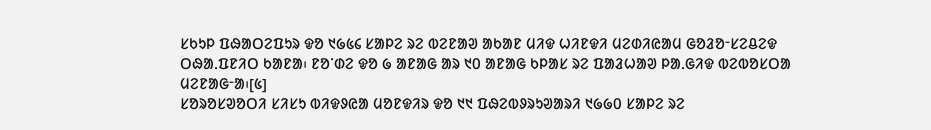ᱥᱠᱩᱞ ᱯᱷᱟᱛᱮᱯᱩᱨ ᱫᱚ ᱑᱙᱕᱔ ᱥᱟᱞᱮ ᱨᱮ ᱵᱮᱱᱟᱣ ᱟᱠᱟᱱ ᱢᱤᱫ ᱦᱤᱱᱫᱤ ᱢᱮᱰᱤᱭᱟᱢ ᱜᱚᱲᱚᱼᱥᱮᱪᱮᱫ ᱛᱷᱟᱹᱯᱱᱤᱛ ᱠᱟᱱᱟ᱾ ᱱᱚᱸᱰᱮ ᱫᱚ ᱙ ᱟᱱᱟᱜ ᱟᱨ ᱑᱐ ᱟᱱᱟᱜ ᱠᱞᱟᱥ ᱨᱮ ᱯᱟᱲᱦᱟᱣ ᱞᱟᱹᱜᱤᱫ ᱵᱮᱵᱚᱥᱛᱟ ᱢᱮᱱᱟᱜᱼᱟ᱾[᱕]
ᱥᱚᱨᱚᱥᱣᱚᱛᱤ ᱥᱤᱥᱩ ᱵᱤᱫᱽᱭᱟ ᱢᱚᱱᱫᱤᱨ ᱫᱚ ᱑᱑ ᱯᱷᱮᱵᱽᱨᱩᱣᱟᱨᱤ ᱑᱙᱙᱐ ᱥᱟᱞᱮ ᱨᱮ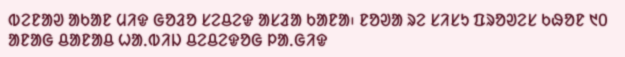ᱵᱮᱱᱟᱣ ᱟᱠᱟᱱ ᱢᱤᱫ ᱜᱚᱲᱚ ᱥᱮᱪᱮᱫ ᱟᱥᱲᱟ ᱠᱟᱱᱟ᱾ ᱱᱚᱣᱟ ᱨᱮ ᱥᱤᱥᱩ ᱯᱨᱚᱣᱮᱥ ᱠᱷᱚᱱ ᱑᱐ ᱟᱱᱟᱜ ᱪᱟᱱᱟᱪ ᱦᱟᱹᱵᱤᱡ ᱪᱮᱪᱮᱫᱚᱜ ᱞᱟᱹᱜᱤᱫ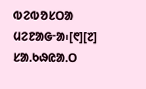ᱵᱮᱵᱚᱥᱛᱟ ᱢᱮᱱᱟᱜᱼᱟ᱾[᱖][᱗]
ᱥᱟᱹᱠᱷᱭᱟᱹᱛ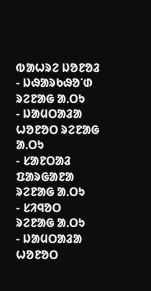ᱵᱟᱦᱨᱮ ᱡᱚᱱᱚᱲ
- ᱡᱷᱟᱨᱠᱷᱚᱸᱰ ᱨᱮᱱᱟᱜ ᱟᱹᱛᱩ
- ᱡᱟᱢᱛᱟᱲᱟ ᱦᱚᱱᱚᱛ ᱨᱮᱱᱟᱜ ᱟᱹᱛᱩ
- ᱥᱟᱱᱛᱟᱲ ᱯᱟᱨᱜᱟᱱᱟ ᱨᱮᱱᱟᱜ ᱟᱹᱛᱩ
- ᱥᱤᱧᱚᱛ ᱨᱮᱱᱟᱜ ᱟᱹᱛᱩ
- ᱡᱟᱢᱛᱟᱲᱟ ᱦᱚᱱᱚᱛ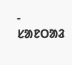- ᱥᱟᱱᱛᱟᱲ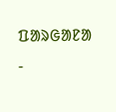ᱯᱟᱨᱜᱟᱱᱟ
-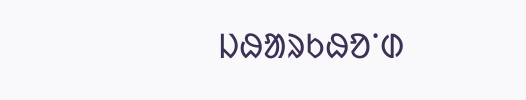ᱡᱷᱟᱨᱠᱷᱚᱸᱰ